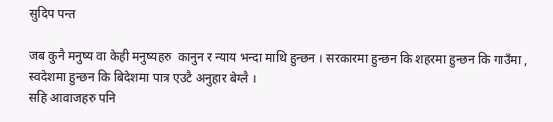सुदिप पन्त

जब कुनै मनुष्य वा केही मनुष्यहरु  कानुन र न्याय भन्दा माथि हुन्छन । सरकारमा हुन्छन कि शहरमा हुन्छन कि गाउँमा , स्वदेशमा हुन्छन कि बिदेशमा पात्र एउटै अनुहार बेग्लै ।
सहि आवाजहरु पनि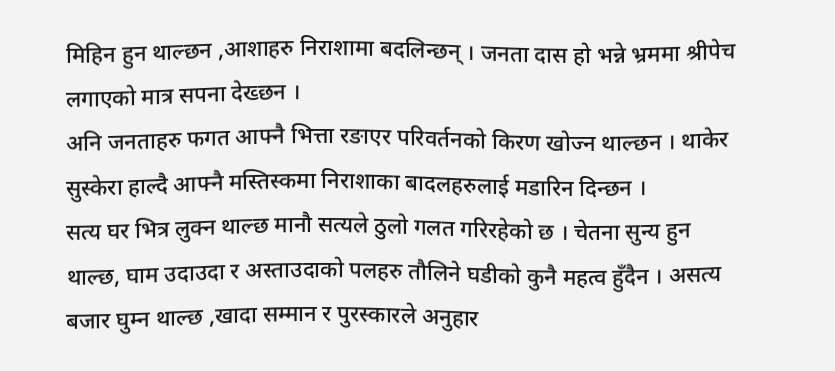मिहिन हुन थाल्छन ,आशाहरु निराशामा बदलिन्छन् । जनता दास हो भन्ने भ्रममा श्रीपेच लगाएको मात्र सपना देख्छन ।
अनि जनताहरु फगत आफ्नै भित्ता रङाएर परिवर्तनको किरण खोज्न थाल्छन । थाकेर सुस्केरा हाल्दै आफ्नै मस्तिस्कमा निराशाका बादलहरुलाई मडारिन दिन्छन ।
सत्य घर भित्र लुक्न थाल्छ मानौ सत्यले ठुलो गलत गरिरहेको छ । चेतना सुन्य हुन थाल्छ, घाम उदाउदा र अस्ताउदाको पलहरु तौलिने घडीको कुनै महत्व हुँदैन । असत्य बजार घुम्न थाल्छ ,खादा सम्मान र पुरस्कारले अनुहार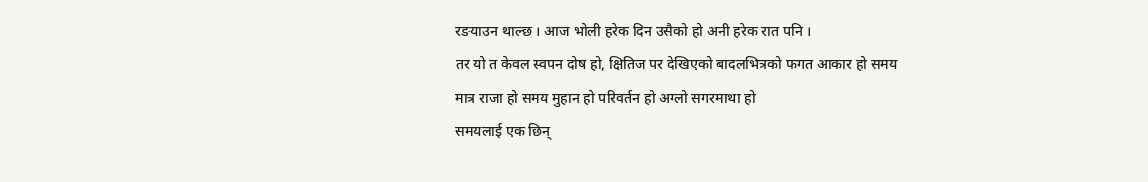रङयाउन थाल्छ । आज भोली हरेक दिन उसैको हो अनी हरेक रात पनि ।
तर यो त केवल स्वपन दोष हो, क्षितिज पर देखिएको बादलभित्रको फगत आकार हो समय मात्र राजा हो समय मुहान हो परिवर्तन हो अग्लो सगरमाथा हो
समयलाई एक छिन्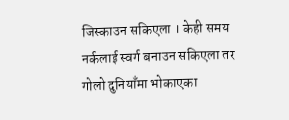जिस्काउन सकिएला । केही समय नर्कलाई स्वर्ग बनाउन सकिएला तर गोलो दुनियाँमा भोकाएका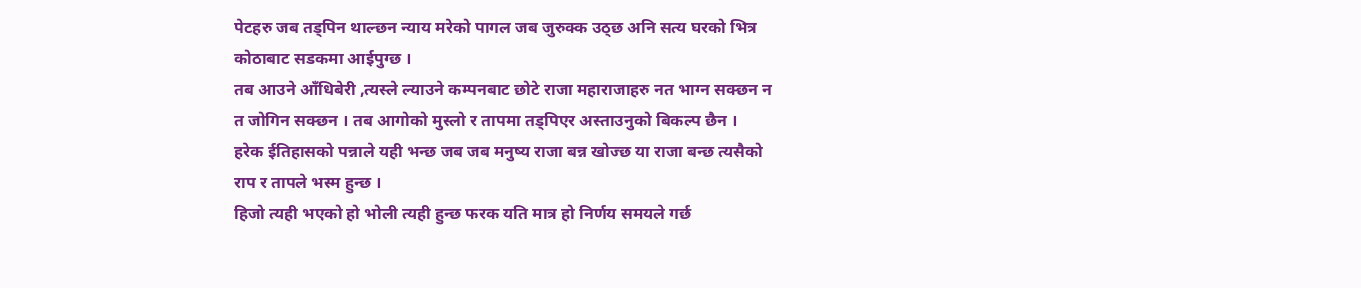पेटहरु जब तड्पिन थाल्छन न्याय मरेको पागल जब जुरुक्क उठ्छ अनि सत्य घरको भित्र कोठाबाट सडकमा आईपुग्छ ।
तब आउने आँधिबेरी ,त्यस्ले ल्याउने कम्पनबाट छोटे राजा महाराजाहरु नत भाग्न सक्छन न त जोगिन सक्छन । तब आगोको मुस्लो र तापमा तड्पिएर अस्ताउनुको बिकल्प छैन ।
हरेक ईतिहासको पन्नाले यही भन्छ जब जब मनुष्य राजा बन्न खोज्छ या राजा बन्छ त्यसैको राप र तापले भस्म हुन्छ ।
हिजो त्यही भएको हो भोली त्यही हुन्छ फरक यति मात्र हो निर्णय समयले गर्छ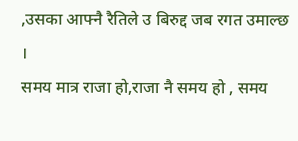,उसका आफ्नै रैतिले उ बिरुद्द जब रगत उमाल्छ ।
समय मात्र राजा हो,राजा नै समय हो , समय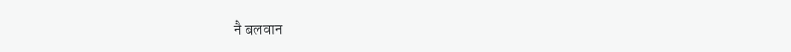नै बलवान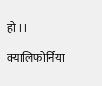हो ।।

क्यालिफोर्निया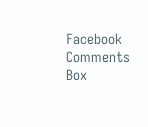Facebook Comments Box